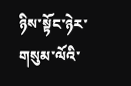ཉིས་སྟོང་ཉེར་གསུམ་ལོའི་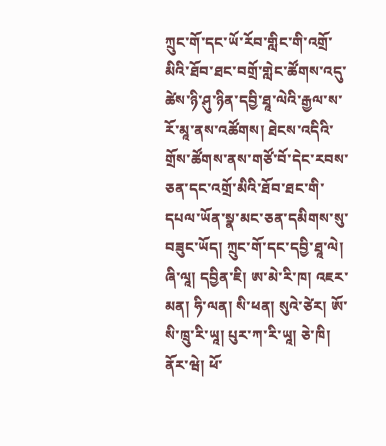ཀྲུང་གོ་དང་ཡོ་རོབ་གླིང་གི་འགྲོ་མིའི་ཐོབ་ཐང་བགྲོ་གླེང་ཚོགས་འདུ་ཚེས་ཉི་ཤུ་ཉིན་དབྱི་ཐཱ་ལེའི་རྒྱལ་ས་རོ་མཱ་ནས་འཚོགས། ཐེངས་འདིའི་གྲོས་ཚོགས་ནས་གཙོ་བོ་དེང་རབས་ཅན་དང་འགྲོ་མིའི་ཐོབ་ཐང་གི་དཔལ་ཡོན་སྣ་མང་ཅན་དམིགས་སུ་བཟུང་ཡོད། ཀྲུང་གོ་དང་དབྱི་ཐཱ་ལེ། ཞི་ལཱ། དབྱིན་ཇི། ཨ་མེ་རི་ཁ། འཇར་མན། ཧི་ལན། སི་ཕན། སུའེ་ཙེར། ཨོ་སི་ཁྲུ་རི་ཡཱ། པུར་ཀ་རི་ཡཱ། ཅེ་ཁི། ནོར་ཝེ། ཕོ་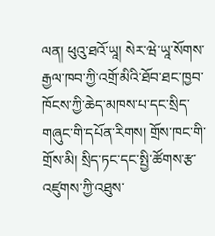ལན། ཕུའུ་ཐའོ་ཡཱ། སེར་ཝེ་ཡཱ་སོགས་རྒྱལ་ཁབ་ཀྱི་འགྲོ་མིའི་ཐོབ་ཐང་ཁྱབ་ཁོངས་ཀྱི་ཆེད་མཁས་པ་དང་སྲིད་གཞུང་གི་དཔོན་རིགས། གྲོས་ཁང་གི་གྲོས་མི། སྲིད་ཏང་དང་སྤྱི་ཚོགས་རྩ་འཛུགས་ཀྱི་འཐུས་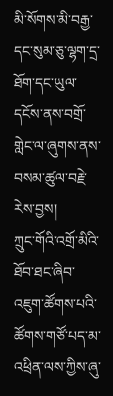མི་སོགས་མི་བརྒྱ་དང་སུམ་ཅུ་ལྷག་དྲ་ཐོག་དང་ཡུལ་དངོས་ནས་བགྲོ་གླེང་ལ་ཞུགས་ནས་བསམ་ཚུལ་བརྗེ་རེས་བྱས།
ཀྲུང་གོའི་འགྲོ་མིའི་ཐོབ་ཐང་ཞིབ་འཇུག་ཚོགས་པའི་ཚོགས་གཙོ་པད་མ་འཕྲིན་ལས་ཀྱིས་ཞུ་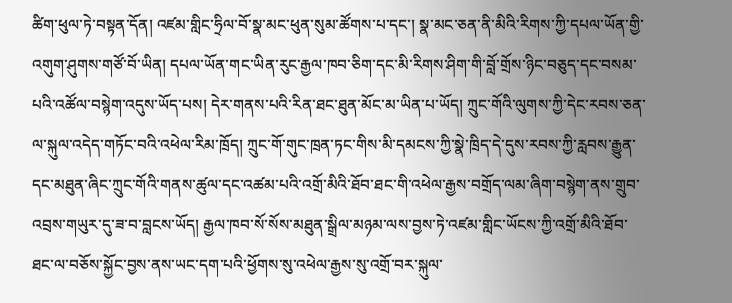ཚིག་ཕུལ་ཏེ་བསྟན་དོན། འཛམ་གླིང་ཧྲིལ་བོ་སྣ་མང་ཕུན་སུམ་ཚོགས་པ་དང་། སྣ་མང་ཅན་ནི་མིའི་རིགས་ཀྱི་དཔལ་ཡོན་གྱི་འགུག་ཤུགས་གཙོ་བོ་ཡིན། དཔལ་ཡོན་གང་ཡིན་རུང་རྒྱལ་ཁབ་ཅིག་དང་མི་རིགས་ཤིག་གི་བློ་གྲོས་ཉིང་བཅུད་དང་བསམ་པའི་འཚོལ་བསྙེག་འདུས་ཡོད་པས། དེར་གནས་པའི་རིན་ཐང་ཐུན་མོང་མ་ཡིན་པ་ཡོད། ཀྲུང་གོའི་ལུགས་ཀྱི་དེང་རབས་ཅན་ལ་སྐུལ་འདེད་གཏོང་བའི་འཕེལ་རིམ་ཁྲོད། ཀྲུང་གོ་གུང་ཁྲན་ཏང་གིས་མི་དམངས་ཀྱི་སྣེ་ཁྲིད་དེ་དུས་རབས་ཀྱི་རླབས་རྒྱུན་དང་མཐུན་ཞིང་ཀྲུང་གོའི་གནས་ཚུལ་དང་འཚམ་པའི་འགྲོ་མིའི་ཐོབ་ཐང་གི་འཕེལ་རྒྱས་བགྲོད་ལམ་ཞིག་བསྙེག་ནས་གྲུབ་འབྲས་གཡུར་དུ་ཟ་བ་བླངས་ཡོད། རྒྱལ་ཁབ་སོ་སོས་མཐུན་སྒྲིལ་མཉམ་ལས་བྱས་ཏེ་འཛམ་གླིང་ཡོངས་ཀྱི་འགྲོ་མིའི་ཐོབ་ཐང་ལ་བཅོས་སྐྱོང་བྱས་ནས་ཡང་དག་པའི་ཕྱོགས་སུ་འཕེལ་རྒྱས་སུ་འགྲོ་བར་སྐུལ་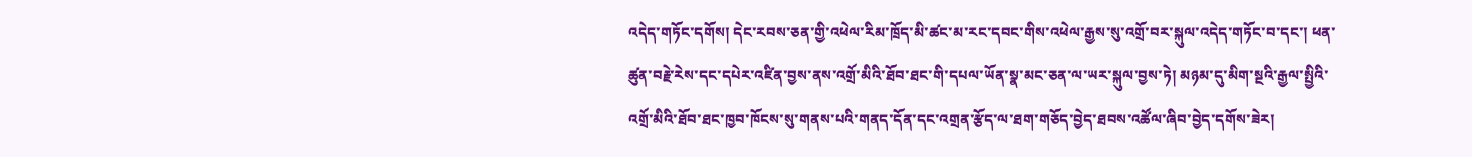འདེད་གཏོང་དགོས། དེང་རབས་ཅན་གྱི་འཕེལ་རིམ་ཁྲོད་མི་ཚང་མ་རང་དབང་གིས་འཕེལ་རྒྱས་སུ་འགྲོ་བར་སྐུལ་འདེད་གཏོང་བ་དང་། ཕན་ཚུན་བརྗེ་རེས་དང་དཔེར་འཛིན་བྱས་ནས་འགྲོ་མིའི་ཐོབ་ཐང་གི་དཔལ་ཡོན་སྣ་མང་ཅན་ལ་ཡར་སྐུལ་བྱས་ཏེ། མཉམ་དུ་མིག་སྔའི་རྒྱལ་སྤྱིའི་འགྲོ་མིའི་ཐོབ་ཐང་ཁྱབ་ཁོངས་སུ་གནས་པའི་གནད་དོན་དང་འགྲན་རྩོད་ལ་ཐག་གཅོད་བྱེད་ཐབས་འཚོལ་ཞིབ་བྱེད་དགོས་ཟེར།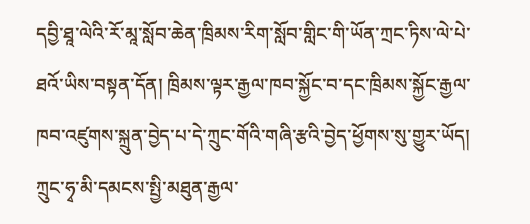དབྱི་ཐཱ་ལེའི་རོ་མཱ་སློབ་ཆེན་ཁྲིམས་རིག་སློབ་གླིང་གི་ཡོན་ཀྲང་ཏིས་ལེ་པེ་ཐའོ་ཡིས་བསྟན་དོན། ཁྲིམས་ལྟར་རྒྱལ་ཁབ་སྐྱོང་བ་དང་ཁྲིམས་སྐྱོང་རྒྱལ་ཁབ་འཛུགས་སྐྲུན་བྱེད་པ་དེ་ཀྲུང་གོའི་གཞི་རྩའི་བྱེད་ཕྱོགས་སུ་གྱུར་ཡོད། ཀྲུང་ཧྭ་མི་དམངས་སྤྱི་མཐུན་རྒྱལ་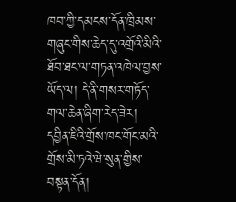ཁབ་ཀྱི་དམངས་དོན་ཁྲིམས་གཞུང་གིས་ཆེད་དུ་འགྲོའི་མིའི་ཐོབ་ཐང་ལ་གཏན་འཁེལ་བྱས་ཡོད་ལ། དེ་ནི་གསར་གཏོད་གལ་ཆེན་ཞིག་རེད་ཟེར།
དབྱིན་ཇིའི་གྲོས་ཁང་གོང་མའི་གྲོས་མི་ཏའེ་ཝེ་སུན་གྱིས་བསྟན་དོན།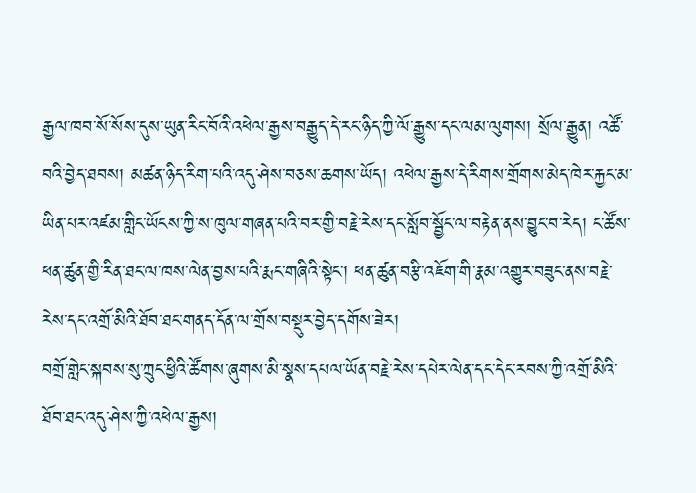རྒྱལ་ཁབ་སོ་སོས་དུས་ཡུན་རིང་བོའི་འཕེལ་རྒྱས་བརྒྱུད་དེ་རང་ཉིད་ཀྱི་ལོ་རྒྱུས་དང་ལམ་ལུགས། སྲོལ་རྒྱུན། འཚོ་བའི་བྱེད་ཐབས། མཚན་ཉིད་རིག་པའི་འདུ་ཤེས་བཅས་ཆགས་ཡོད། འཕེལ་རྒྱས་དེ་རིགས་གྲོགས་མེད་ཁེར་རྐྱང་མ་ཡིན་པར་འཛམ་གླིང་ཡོངས་ཀྱི་ས་ཁུལ་གཞན་པའི་བར་གྱི་བརྗེ་རེས་དང་སློབ་སྦྱོང་ལ་བརྟེན་ནས་བྱུང་བ་རེད། ང་ཚོས་ཕན་ཚུན་གྱི་རིན་ཐང་ལ་ཁས་ལེན་བྱས་པའི་རྨང་གཞིའི་སྟེང་། ཕན་ཚུན་བརྩི་འཇོག་གི་རྣམ་འགྱུར་བཟུང་ནས་བརྗེ་རེས་དང་འགྲོ་མིའི་ཐོབ་ཐང་གནད་དོན་ལ་གྲོས་བསྡུར་བྱེད་དགོས་ཟེར།
བགྲོ་གླེང་སྐབས་སུ་ཀྲུང་ཕྱིའི་ཚོགས་ཞུགས་མི་སྣས་དཔལ་ཡོན་བརྗེ་རེས་དཔེར་ལེན་དང་དེང་རབས་ཀྱི་འགྲོ་མིའི་ཐོབ་ཐང་འདུ་ཤེས་ཀྱི་འཕེལ་རྒྱས།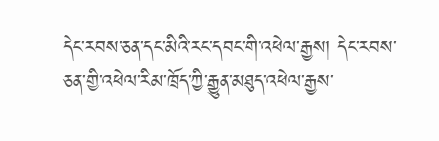དེང་རབས་ཅན་དང་མིའི་རང་དབང་གི་འཕེལ་རྒྱས། དེང་རབས་ཅན་གྱི་འཕེལ་རིམ་ཁྲོད་ཀྱི་རྒྱུན་མཐུད་འཕེལ་རྒྱས་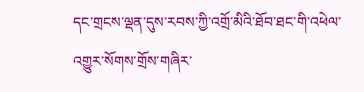དང་གྲངས་ལྡན་དུས་རབས་ཀྱི་འགྲོ་མིའི་ཐོབ་ཐང་གི་འཕེལ་འགྱུར་སོགས་གྲོས་གཞིར་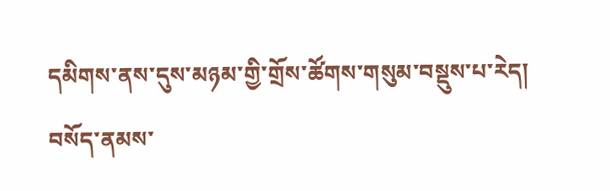དམིགས་ནས་དུས་མཉམ་གྱི་གྲོས་ཚོགས་གསུམ་བསྡུས་པ་རེད།
བསོད་ནམས་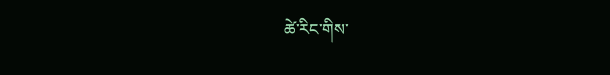ཚེ་རིང་གིས་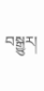བསྒྱུར།